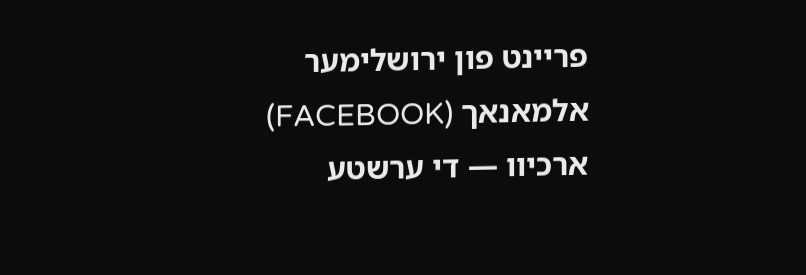פריינט פון ירושלימער אלמאנאך (FACEBOOK)
ארכיוו — די ערשטע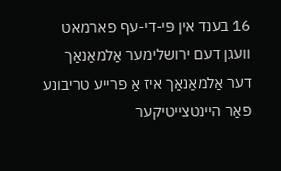16 בענד אין פּי-די-עף פארמאט
וועגן דעם ירושלימער אַלמאַנאַך
דער אַלמאַנאַך איז אַ פרייע טריבונע פאַר היינטצייטיקער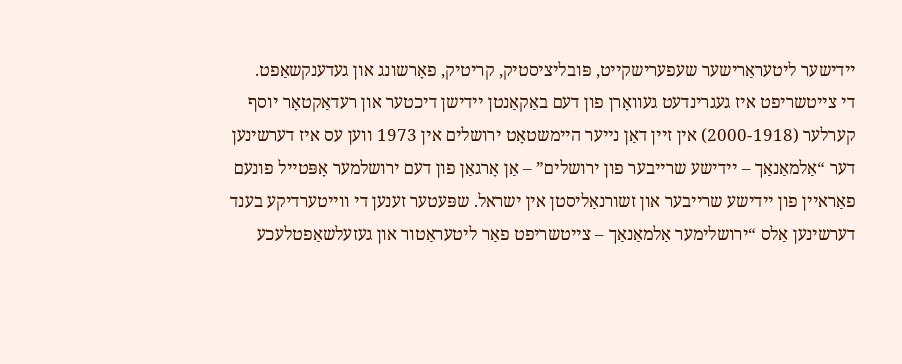יידישער ליטעראַרישער שעפערישקייט, פּובליציסטיק, קריטיק, פאָרשונג און געדענקשאַפט.
די צייטשריפט איז געגרינדעט געוואָרן פון דעם באַקאַנטן יידישן דיכטער און רעדאַקטאָר יוסף קערלער (2000-1918) אין זיין דאַן נייער היימשטאָט ירושלים אין 1973 ווען עס איז דערשינען דער “אַלמאַנאַך – יידישע שרייבער פון ירושלים” – אַן אָרגאַן פון דעם ירושלמער אָפּטייל פונעם פאַראיין פון יידישע שרייבער און זשורנאַליסטן אין ישראל. שפּעטער זענען די ווייטערדיקע בענד דערשינען אַלס “ירושלימער אַלמאַנאַך – צייטשריפט פאַר ליטעראַטור און געזעלשאַפטלעכע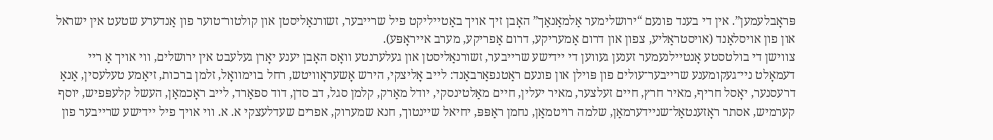פּראָבלעמען”. אין די בענד פונעם “ירושלימער אַלמאַנאַך” האָבן זיך אויך באַטייליקט פיל שרייבער, זשורנאַליסטן און קולטור־טוער פון אַנדערע שטעט אין ישראל און פון אויסלאַנד (אויסטראַליע, צפון און דרום אַמעריקע, דרום אַפריקע, מערב אייראָפּע).
צווישן די בולטסטע אָנטיילנעמער זענען געווען די יידישע שרייבער, זשורנאַליסטן און געלערנטע וואָס האָבן יענע יאָרן געלעבט אין ירושלים, ווי אויך אַ ריי דעמאָלט ניי־געקומענע שרייבער־עולים פון פּוילן און פונעם ראַטנפאַרבאַנד: לייב אָליצקי, הירש אָשעראָוויטש, רחל בוימוואָל, זלמן ברכות, זיאַמע טעלעסין, אַנאַ דרעסנער, יאָסל חריף, מאיר חרץ, חיים זעלצער, מאיר יעלין, חיים מאַלטינסקי, יודל מאַרק, קלמן סגל, דב סדן, דוד ספאַרד, לייב ראָכמאַן, העשל קלעפּפיש, יוסף קערמיש, אסתר ראָזענטאַל־שניידערמאַן, שלמה רויטמאַן, נחמן ראַפּפּ, יחיאל שיינטוך, חנא שמערוק, אפרים שעדלעצקי א. א. ווי אויך פיל יידישע שרייבער פון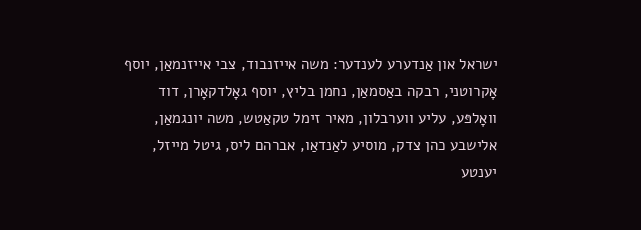ישראל און אַנדערע לענדער: משה אייזנבוד, צבי אייזנמאַן, יוסף אָקרוטני, רבקה באַסמאַן, נחמן בליץ, יוסף גאָלדקאָרן, דוד וואָלפּע, עליע ווערבלון, מאיר זימל טקאַטש, משה יונגמאַן, אלישבע כהן צדק, מוסיע לאַנדאַו, אברהם ליס, גיטל מייזל, יענטע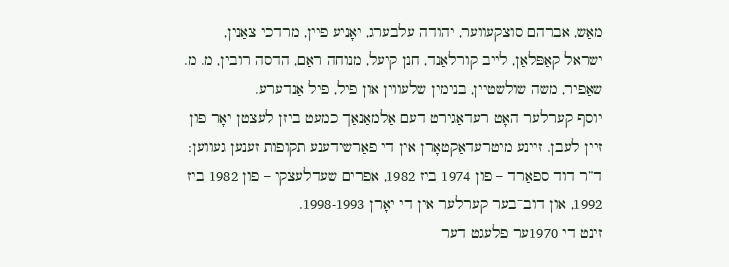מאַש, אברהם סוצקעווער, יהודה עלבערג, יאָניע פיין, מרדכי צאַנין, ישראל קאַפּלאַן, לייב קורלאַנד, חנן קיעל, מנוחה ראַם, הדסה רובין, מ. מ. שאַפיר, משה שולשטיין, בנימין שלעווין און פיל, פיל אַנדערע.
יוסף קערלער האָט רעדאַגירט דעם אַלמאַנאַך כמעט ביזן לעצטן יאָר פון זיין לעבן. זיינע מיטרעדאַקטאָרן אין די פאַרשידענע תקופות זענען געווען: ד”ר דוד ספאַרד – פון 1974 ביז 1982, אפרים שעדלעצקי – פון 1982 ביז 1992, און דוב־בער קערלער אין די יאָרן 1998-1993.
זינט די 1970ער פלעגט דער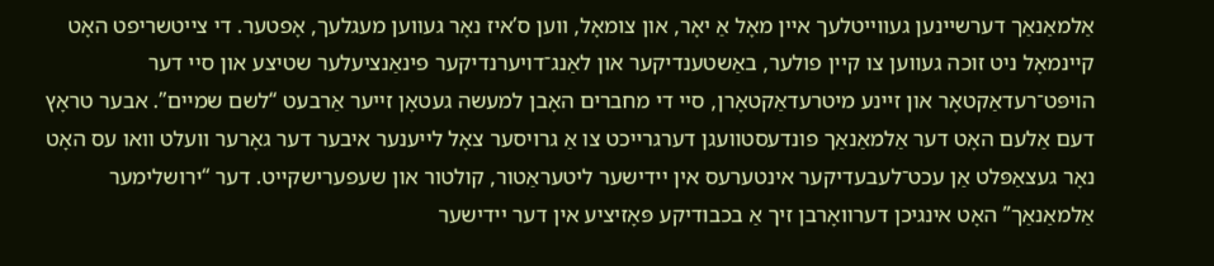אַלמאַנאַך דערשיינען געווייטלעך איין מאָל אַ יאָר, און צומאָל, ווען ס’איז נאָר געווען מעגלעך, אָפטער. די צייטשריפט האָט קיינמאָל ניט זוכה געווען צו קיין פולער, באַשטענדיקער און לאַנג־דויערנדיקער פינאַנציעלער שטיצע און סיי דער הויפּט־רעדאַקטאָר און זיינע מיטרעדאַקטאָרן, סיי די מחברים האָבן למעשה געטאָן זייער אַרבעט “לשם שמיים”. אבער טראָץ דעם אַלעם האָט דער אַלמאַנאַך פונדעסטוועגן דערגרייכט צו אַ גרויסער צאָל לייענער איבער דער גאָרער וועלט וואו עס האָט נאָר געצאַפּלט אַן עכט־לעבעדיקער אינטערעס אין יידישער ליטעראַטור, קולטור און שעפערישקייט. דער “ירושלימער אַלמאַנאַך” האָט אינגיכן דערוואָרבן זיך אַ בכבודיקע פּאָזיציע אין דער יידישער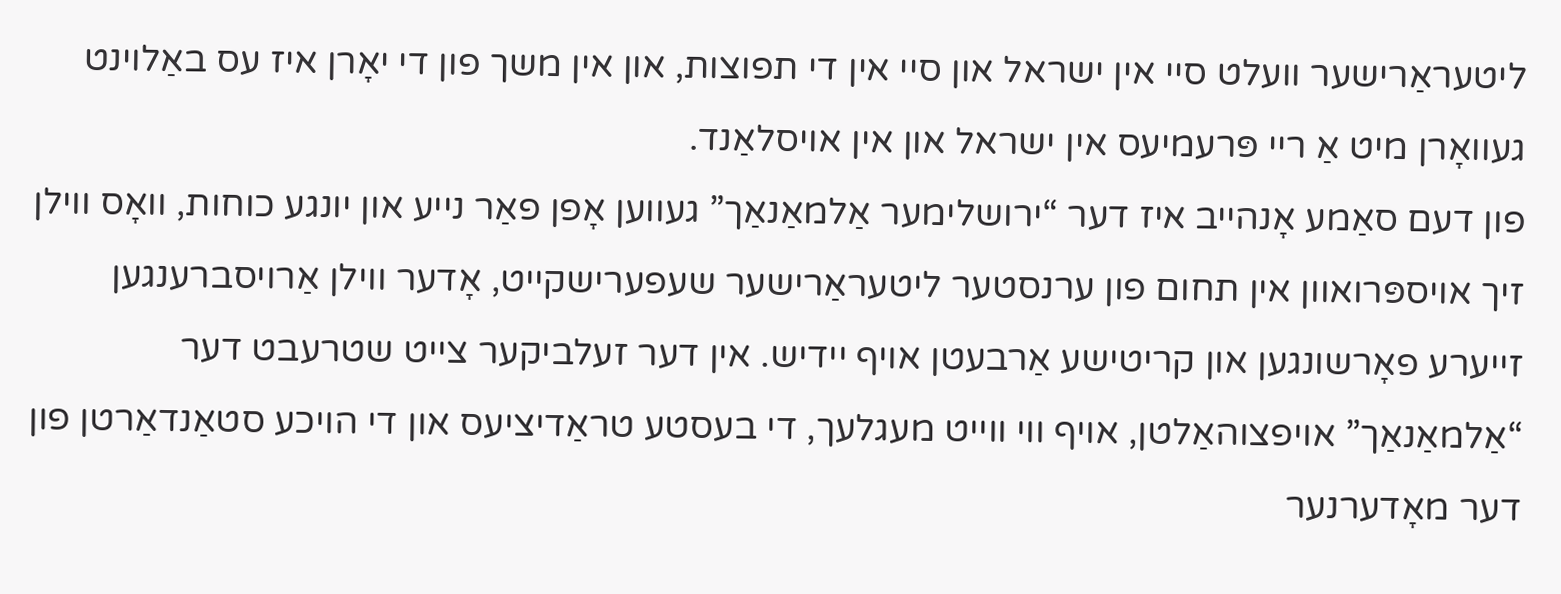ליטעראַרישער וועלט סיי אין ישראל און סיי אין די תפוצות, און אין משך פון די יאָרן איז עס באַלוינט געוואָרן מיט אַ ריי פּרעמיעס אין ישראל און אין אויסלאַנד.
פון דעם סאַמע אָנהייב איז דער “ירושלימער אַלמאַנאַך” געווען אָפן פאַר נייע און יונגע כוחות, וואָס ווילן זיך אויספּרואוון אין תחום פון ערנסטער ליטעראַרישער שעפערישקייט, אָדער ווילן אַרויסברענגען זייערע פאָרשונגען און קריטישע אַרבעטן אויף יידיש. אין דער זעלביקער צייט שטרעבט דער “אַלמאַנאַך” אויפצוהאַלטן, אויף ווי ווייט מעגלעך, די בעסטע טראַדיציעס און די הויכע סטאַנדאַרטן פון דער מאָדערנער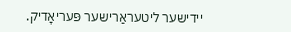יידישער ליטעראַרישער פּעריאָדיק.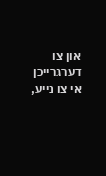און צו דערגרייכן אי צו נייע,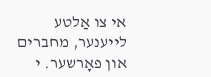אי צו אַלטע לייענער, מחברים און פאָרשער. י